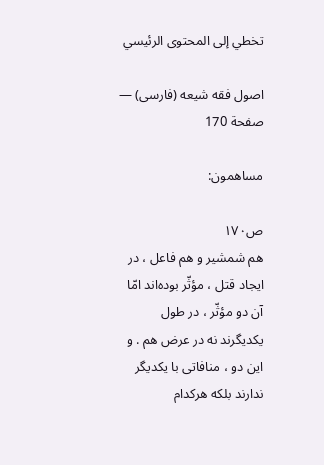تخطي إلى المحتوى الرئيسي

اصول فقه شيعه (فارسى) — صفحة 170

مساهمون:

ص١٧٠
هم شمشير و هم فاعل ، در ايجاد قتل ، مؤثّر بوده‌اند امّا آن دو مؤثّر ، در طول يكديگرند نه در عرض هم . و اين دو ، منافاتى با يكديگر ندارند بلكه هركدام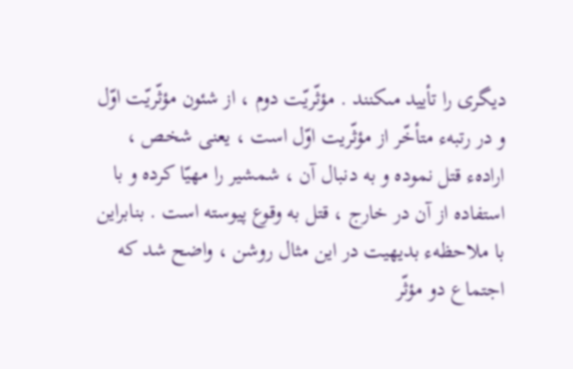ديگرى را تأييد مىكنند . مؤثّريّت دوم ، از شئون مؤثّريّت اوّل و در رتبهء متأخّر از مؤثّريت اوّل است ، يعنى شخص ، ارادهء قتل نموده و به دنبال آن ، شمشير را مهيّا كرده و با استفاده از آن در خارج ، قتل به وقوع پيوسته است . بنابراين با ملاحظهء بديهيت در اين مثال روشن ، واضح شد كه اجتماع دو مؤثّر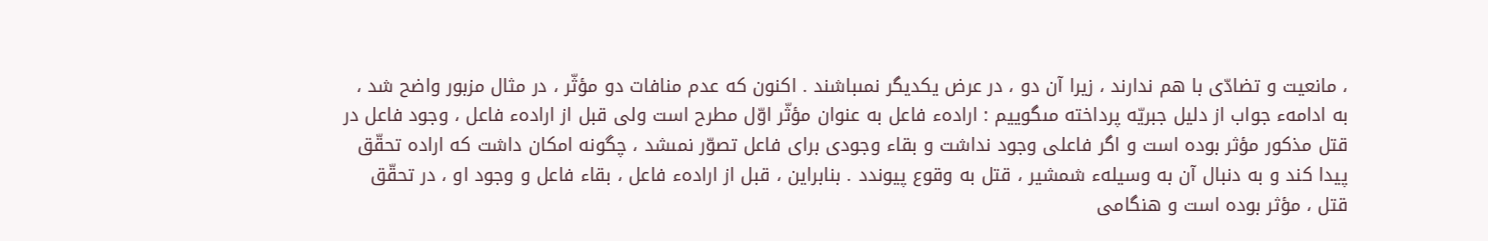، مانعيت و تضادّى با هم ندارند ، زيرا آن دو ، در عرض يكديگر نمىباشند . اكنون كه عدم منافات دو مؤثّر ، در مثال مزبور واضح شد ، به ادامهء جواب از دليل جبريّه پرداخته مىگوييم : ارادهء فاعل به عنوان مؤثّر اوّل مطرح است ولى قبل از ارادهء فاعل ، وجود فاعل در قتل مذكور مؤثر بوده است و اگر فاعلى وجود نداشت و بقاء وجودى براى فاعل تصوّر نمىشد ، چگونه امكان داشت كه اراده تحقّق پيدا كند و به دنبال آن به وسيلهء شمشير ، قتل به وقوع پيوندد . بنابراين ، قبل از ارادهء فاعل ، بقاء فاعل و وجود او ، در تحقّق قتل ، مؤثر بوده است و هنگامى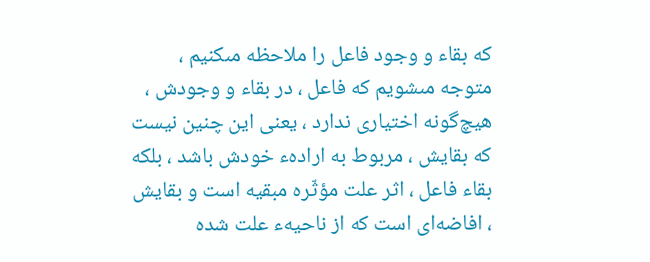كه بقاء و وجود فاعل را ملاحظه مىكنيم ، متوجه مىشويم كه فاعل ، در بقاء و وجودش ، هيچ‌گونه اختيارى ندارد ، يعنى اين چنين نيست كه بقايش ، مربوط به ارادهء خودش باشد ، بلكه بقاء فاعل ، اثر علت مؤثّره مبقيه است و بقايش ، افاضه‌اى است كه از ناحيهء علت شده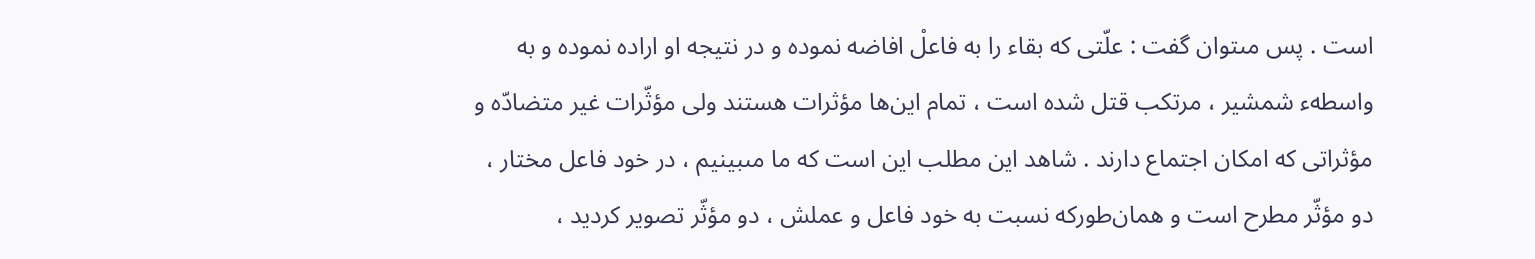است . پس مىتوان گفت : علّتى كه بقاء را به فاعلْ افاضه نموده و در نتيجه او اراده نموده و به واسطهء شمشير ، مرتكب قتل شده است ، تمام اين‌ها مؤثرات هستند ولى مؤثّرات غير متضادّه و مؤثراتى كه امكان اجتماع دارند . شاهد اين مطلب اين است كه ما مىبينيم ، در خود فاعل مختار ، دو مؤثّر مطرح است و همان‌طوركه نسبت به خود فاعل و عملش ، دو مؤثّر تصوير كرديد ،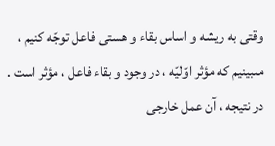وقتى به ريشه و اساس بقاء و هستى فاعل توجّه كنيم ، مىبينيم كه مؤثر اوّليّه ، در وجود و بقاء فاعل ، مؤثر است . در نتيجه ، آن عمل خارجى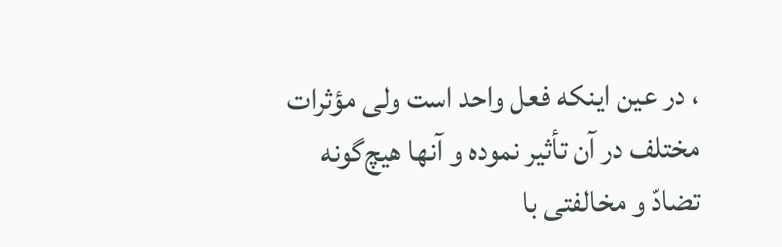، در عين اينكه فعل واحد است ولى مؤثرات مختلف در آن تأثير نموده و آنها هيچ‌گونه تضادّ و مخالفتى با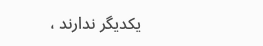يكديگر ندارند ،